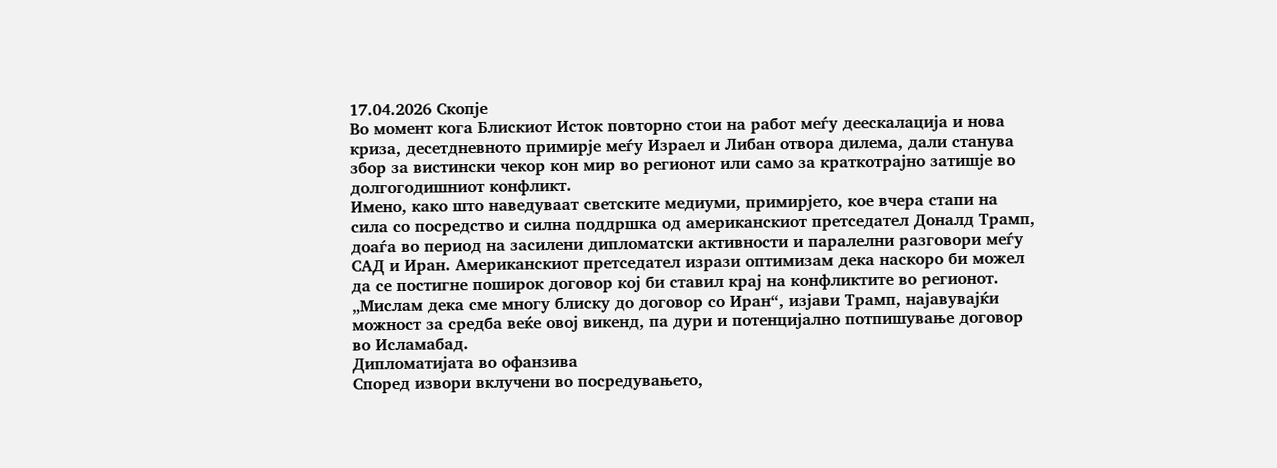17.04.2026 Скопје
Во момент кога Блискиот Исток повторно стои на работ меѓу деескалација и нова криза, десетдневното примирје меѓу Израел и Либан отвора дилема, дали станува збор за вистински чекор кон мир во регионот или само за краткотрајно затишје во долгогодишниот конфликт.
Имено, како што наведуваат светските медиуми, примирјето, кое вчера стапи на сила со посредство и силна поддршка од американскиот претседател Доналд Трамп, доаѓа во период на засилени дипломатски активности и паралелни разговори меѓу САД и Иран. Американскиот претседател изрази оптимизам дека наскоро би можел да се постигне поширок договор кој би ставил крај на конфликтите во регионот.
„Мислам дека сме многу блиску до договор со Иран“, изјави Трамп, најавувајќи можност за средба веќе овој викенд, па дури и потенцијално потпишување договор во Исламабад.
Дипломатијата во офанзива
Според извори вклучени во посредувањето,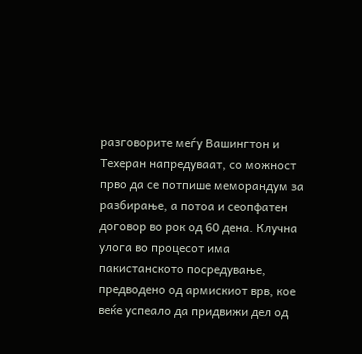разговорите меѓу Вашингтон и Техеран напредуваат, со можност прво да се потпише меморандум за разбирање, а потоа и сеопфатен договор во рок од 60 дена. Клучна улога во процесот има пакистанското посредување, предводено од армискиот врв, кое веќе успеало да придвижи дел од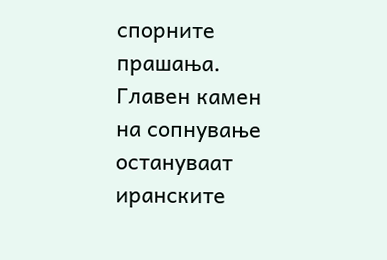спорните прашања.
Главен камен на сопнување остануваат иранските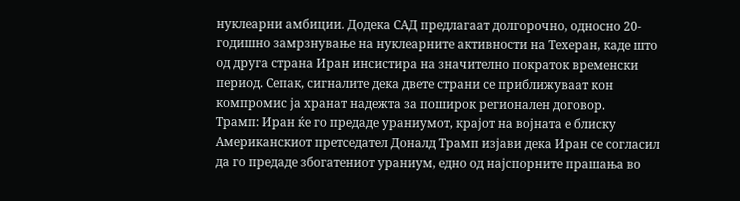нуклеарни амбиции. Додека САД предлагаат долгорочно, односно 20-годишно замрзнување на нуклеарните активности на Техеран, каде што од друга страна Иран инсистира на значително пократок временски период. Сепак, сигналите дека двете страни се приближуваат кон компромис ја хранат надежта за поширок регионален договор.
Трамп: Иран ќе го предаде ураниумот, крајот на војната е блиску
Американскиот претседател Доналд Трамп изјави дека Иран се согласил да го предаде збогатениот ураниум, едно од најспорните прашања во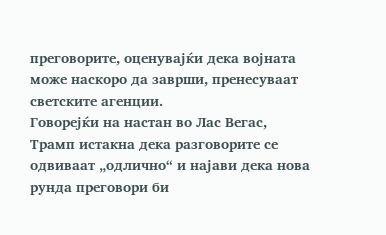преговорите, оценувајќи дека војната може наскоро да заврши, пренесуваат светските агенции.
Говорејќи на настан во Лас Вегас, Трамп истакна дека разговорите се одвиваат „одлично“ и најави дека нова рунда преговори би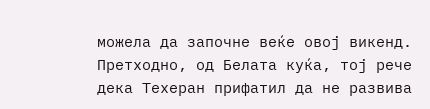можела да започне веќе овој викенд.
Претходно, од Белата куќа, тој рече дека Техеран прифатил да не развива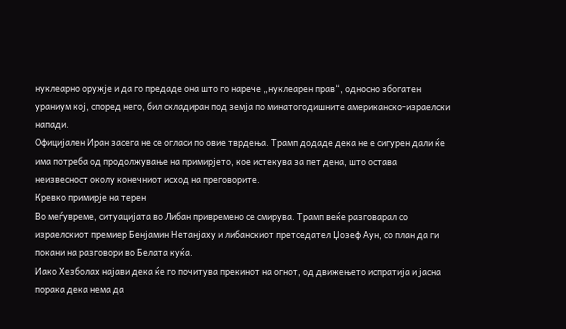нуклеарно оружје и да го предаде она што го нарече „нуклеарен прав“, односно збогатен ураниум кој, според него, бил складиран под земја по минатогодишните американско-израелски напади.
Официјален Иран засега не се огласи по овие тврдења. Трамп додаде дека не е сигурен дали ќе има потреба од продолжување на примирјето, кое истекува за пет дена, што остава неизвесност околу конечниот исход на преговорите.
Кревко примирје на терен
Во меѓувреме, ситуацијата во Либан привремено се смирува. Трамп веќе разговарал со израелскиот премиер Бенјамин Нетанјаху и либанскиот претседател Џозеф Аун, со план да ги покани на разговори во Белата куќа.
Иако Хезболах најави дека ќе го почитува прекинот на огнот, од движењето испратија и јасна порака дека нема да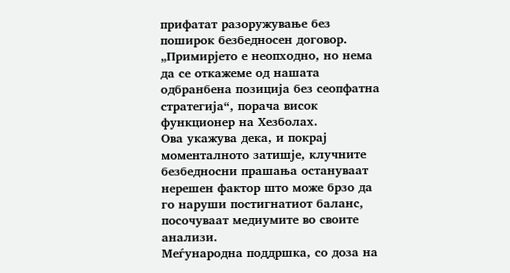прифатат разоружување без поширок безбедносен договор.
„Примирјето е неопходно, но нема да се откажеме од нашата одбранбена позиција без сеопфатна стратегија“, порача висок функционер на Хезболах.
Ова укажува дека, и покрај моменталното затишје, клучните безбедносни прашања остануваат нерешен фактор што може брзо да го наруши постигнатиот баланс, посочуваат медиумите во своите анализи.
Меѓународна поддршка, со доза на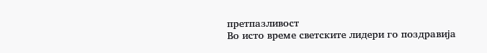претпазливост
Во исто време светските лидери го поздравија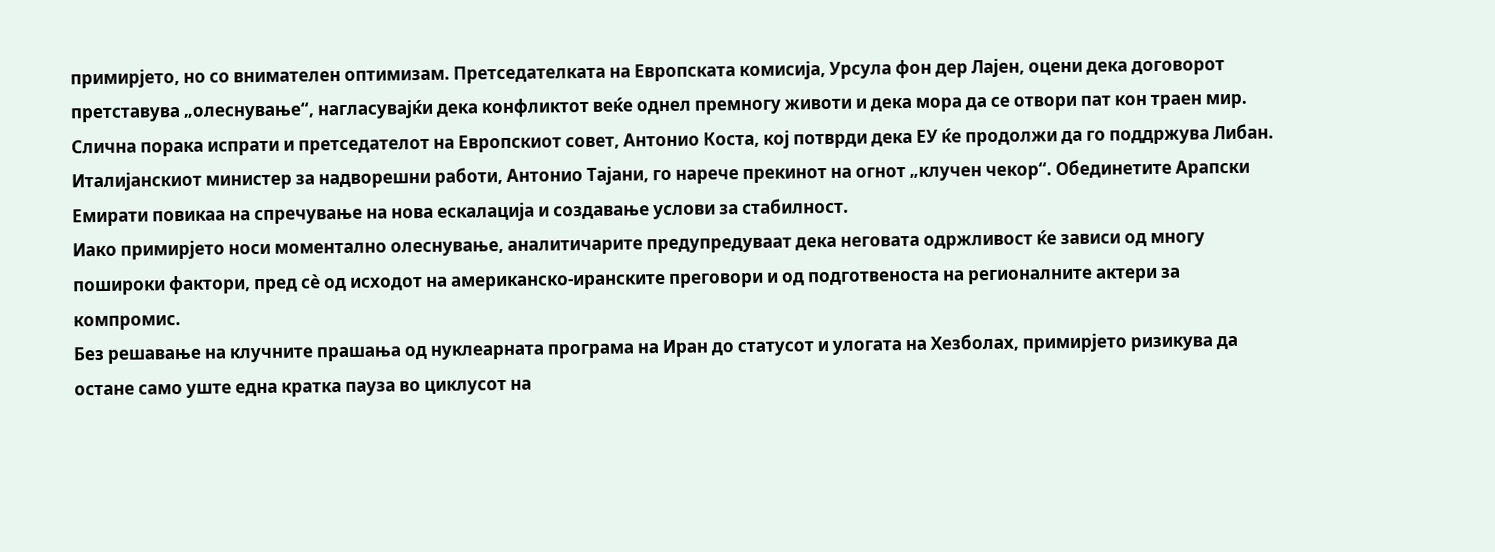примирјето, но со внимателен оптимизам. Претседателката на Европската комисија, Урсула фон дер Лајен, оцени дека договорот претставува „олеснување“, нагласувајќи дека конфликтот веќе однел премногу животи и дека мора да се отвори пат кон траен мир.
Слична порака испрати и претседателот на Европскиот совет, Антонио Коста, кој потврди дека ЕУ ќе продолжи да го поддржува Либан.
Италијанскиот министер за надворешни работи, Антонио Тајани, го нарече прекинот на огнот „клучен чекор“. Обединетите Арапски Емирати повикаа на спречување на нова ескалација и создавање услови за стабилност.
Иако примирјето носи моментално олеснување, аналитичарите предупредуваат дека неговата одржливост ќе зависи од многу пошироки фактори, пред сè од исходот на американско-иранските преговори и од подготвеноста на регионалните актери за компромис.
Без решавање на клучните прашања од нуклеарната програма на Иран до статусот и улогата на Хезболах, примирјето ризикува да остане само уште една кратка пауза во циклусот на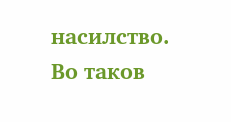насилство. Во таков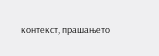контекст, прашањето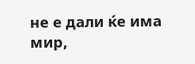не е дали ќе има мир,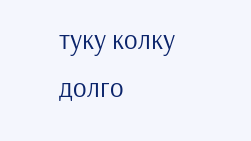туку колку долго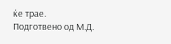ќе трае.
Подготвено од М.Д.